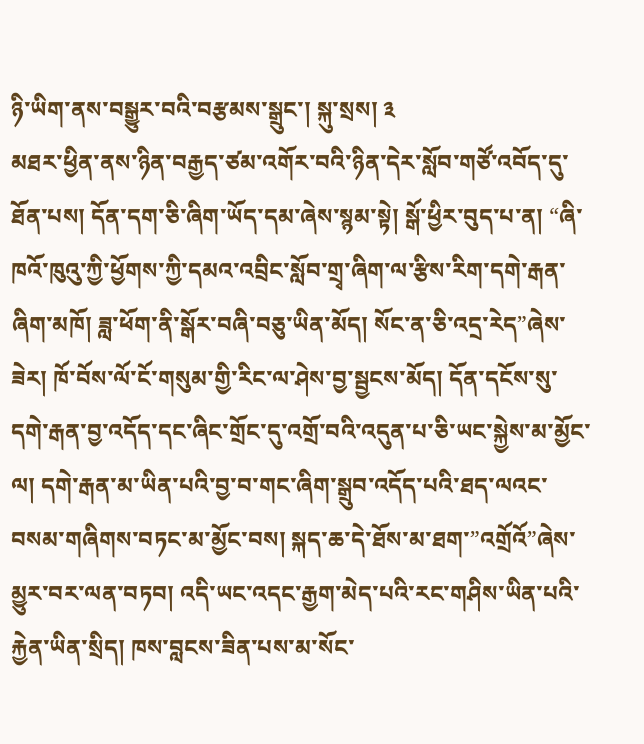ཉི་ཡིག་ནས་བསྒྱུར་བའི་བརྩམས་སྒྲུང་། སྐུ་སྲས། ༣
མཐར་ཕྱིན་ནས་ཉིན་བརྒྱད་ཙམ་འགོར་བའི་ཉིན་དེར་སློབ་གཙོ་འབོད་དུ་ཐོན་པས། དོན་དག་ཅི་ཞིག་ཡོད་དམ་ཞེས་སྙམ་སྟེ། སྒོ་ཕྱིར་བུད་པ་ན། “ཞི་ཁའོ་ཁུའུ་ཀྱི་ཕྱོགས་ཀྱི་དམའ་འབྲིང་སློབ་གྲྭ་ཞིག་ལ་རྩིས་རིག་དགེ་རྒན་ཞིག་མཁོ། ཟླ་ཕོག་ནི་སྒོར་བཞི་བཅུ་ཡིན་མོད། སོང་ན་ཅི་འདྲ་རེད”ཞེས་ཟེར། ཁོ་བོས་ལོ་ངོ་གསུམ་གྱི་རིང་ལ་ཤེས་བྱ་སྦྱངས་མོད། དོན་དངོས་སུ་དགེ་རྒན་བྱ་འདོད་དང་ཞིང་གྲོང་དུ་འགྲོ་བའི་འདུན་པ་ཅི་ཡང་སྐྱེས་མ་མྱོང་ལ། དགེ་རྒན་མ་ཡིན་པའི་བྱ་བ་གང་ཞིག་སྒྲུབ་འདོད་པའི་ཐད་ལའང་བསམ་གཞིགས་བཏང་མ་མྱོང་བས། སྐད་ཆ་དེ་ཐོས་མ་ཐག་”འགྲོའོ”ཞེས་མྱུར་བར་ལན་བཏབ། འདི་ཡང་འདང་རྒྱག་མེད་པའི་རང་གཤིས་ཡིན་པའི་རྐྱེན་ཡིན་སྲིད། ཁས་བླངས་ཟིན་པས་མ་སོང་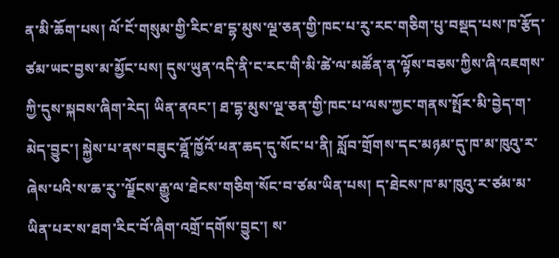ན་མི་ཆོག་པས། ལོ་ངོ་གསུམ་གྱི་རིང་ཐ་དྷ་མུས་ལྔ་ཅན་གྱི་ཁང་པ་རུ་རང་གཅིག་པུ་བསྡད་པས་ཁ་རྩོད་ཙམ་ཡང་བྱས་མ་མྱོང་པས། དུས་ཡུན་འདི་ནི་ང་རང་གི་མི་ཚེ་ལ་མཚོན་ན་ལྟོས་བཅས་ཀྱིས་ཞི་འཇགས་ཀྱི་དུས་སྐབས་ཞིག་རེད། ཡིན་ནའང་། ཐ་དྷ་མུས་ལྔ་ཅན་གྱི་ཁང་པ་ལས་ཀྱང་གནས་སྤོར་མི་བྱེད་ག་མེད་བྱུང་། སྐྱེས་པ་ནས་བཟུང་ཐྰོ་ཁྱོའོ་ཕན་ཆད་དུ་སོང་པ་ནི། སློབ་གྲོགས་དང་མཉམ་དུ་ཁ་མ་ཁུའུ་ར་ཞེས་པའི་ས་ཆ་རུ་་ལྗོངས་རྒྱུ་ལ་ཐེངས་གཅིག་སོང་བ་ཙམ་ཡིན་པས། ད་ཐེངས་ཁ་མ་ཁུའུ་ར་ཙམ་མ་ཡིན་པར་ས་ཐག་རིང་བོ་ཞིག་འགྲོ་དགོས་བྱུང་། ས་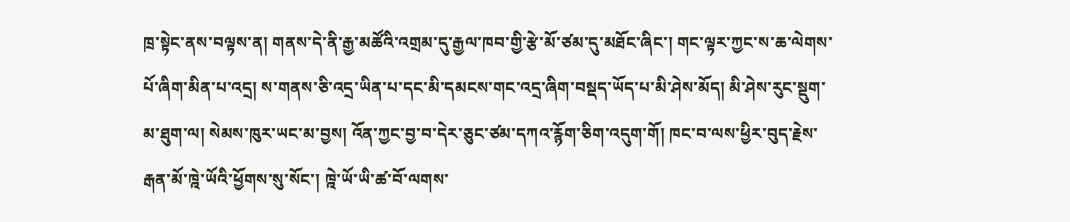ཁྲ་སྟེང་ནས་བལྟས་ན། གནས་དེ་ནི་རྒྱ་མཚོའི་འགྲམ་དུ་རྒྱལ་ཁབ་གྱི་རྩེ་མོ་ཙམ་དུ་མཐོང་ཞིང་། གང་ལྟར་ཀྱང་ས་ཆ་ལེགས་པོ་ཞིག་མིན་པ་འདྲ། ས་གནས་ཅི་འདྲ་ཡིན་པ་དང་མི་དམངས་གང་འདྲ་ཞིག་བསྡད་ཡོད་པ་མི་ཤེས་མོད། མི་ཤེས་རུང་སྡུག་མ་ཐུག་ལ། སེམས་ཁུར་ཡང་མ་བྱས། འོན་ཀྱང་བྱ་བ་དེར་ཅུང་ཙམ་དཀའ་རྙོག་ཅིག་འདུག་གོ། ཁང་བ་ལས་ཕྱིར་བུད་རྗེས་རྒན་མོ་ཁྰེ་ཡོའི་ཕྱོགས་སུ་སོང་། ཁྰེ་ཡོ་ཡི་ཚ་བོ་ལགས་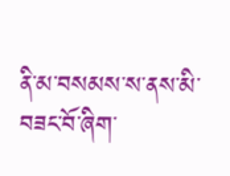ནི་མ་བསམས་ས་ནས་མི་བཟང་བོ་ཞིག་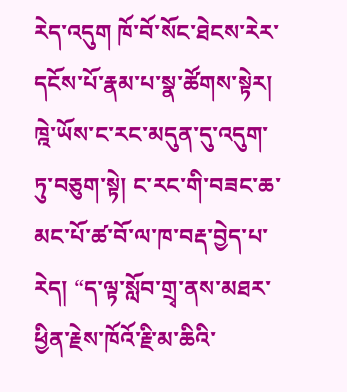རེད་འདུག ཁོ་བོ་སོང་ཐེངས་རེར་དངོས་པོ་རྣམ་པ་སྣ་ཚོགས་སྟེར། ཁྰེ་ཡོས་ང་རང་མདུན་དུ་འདུག་ཏུ་བཅུག་སྟེ། ང་རང་གི་བཟང་ཆ་མང་པོ་ཚ་བོ་ལ་ཁ་བརྡ་བྱེད་པ་རེད། “ད་ལྟ་སློབ་གྲྭ་ནས་མཐར་ཕྱིན་རྗེས་ཁོའོ་རྗི་མ་ཆིའི་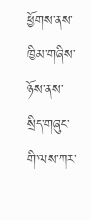ཕྱོགས་ནས་ཁྱིམ་གཞིས་ཉོས་ནས་སྲིད་གཞུང་གི་ལས་ཀར་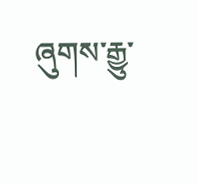ཞུགས་རྒྱུ་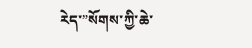རེད་”སོགས་ཀྱི་ཆེ་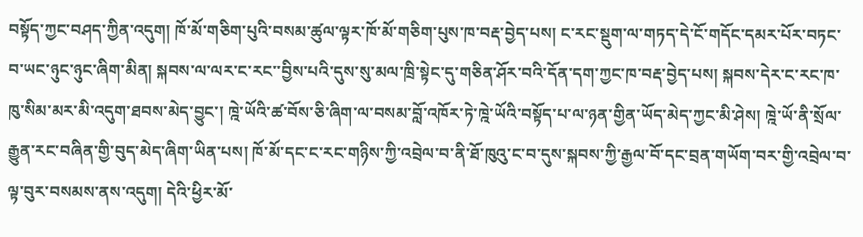བསྟོད་ཀྱང་བཤད་ཀྱིན་འདུག། ཁོ་མོ་གཅིག་པུའི་བསམ་ཚུལ་ལྟར་ཁོ་མོ་གཅིག་པུས་ཁ་བརྡ་བྱེད་པས། ང་རང་སྡུག་ལ་གཏད་དེ་ངོ་གདོང་དམར་པོར་བཏང་བ་ཡང་ཉུང་ཉུང་ཞིག་མིན། སྐབས་ལ་ལར་ང་རང་་བྱིས་པའི་དུས་སུ་མལ་ཁྲི་སྟེང་དུ་གཅིན་ཤོར་བའི་དོན་དག་ཀྱང་ཁ་བརྡ་བྱེད་པས། སྐབས་དེར་ང་རང་ཁ་ཁུ་སིམ་མར་མི་འདུག་ཐབས་མེད་བྱུང་། ཁྰེ་ཡོའི་ཚ་བོས་ཅི་ཞིག་ལ་བསམ་བློ་འཁོར་ཏེ་ཁྰེ་ཡོའི་བསྟོད་པ་ལ་ཉན་གྱིན་ཡོད་མེད་ཀྱང་མི་ཤེས། ཁྰེ་ཡོ་ནི་སྲོལ་རྒྱུན་རང་བཞིན་གྱི་བུད་མེད་ཞིག་ཡིན་པས། ཁོ་མོ་དང་ང་རང་གཉིས་ཀྱི་འབྲེལ་བ་ནི་ཐོ་ཁུའུ་ང་བ་དུས་སྐབས་ཀྱི་རྒྱལ་བོ་དང་བྲན་གཡོག་བར་གྱི་འབྲེལ་བ་ལྟ་བུར་བསམས་ནས་འདུག། དེའི་ཕྱིར་མོ་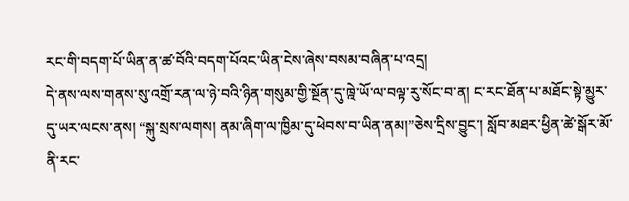རང་གི་བདག་པོ་ཡིན་ན་ཚ་བོའི་བདག་པོའང་ཡིན་ངེས་ཞེས་བསམ་བཞིན་པ་འདྲ།
དེ་ནས་ལས་གནས་སུ་འགྲོ་རན་ལ་ཉེ་བའི་ཉིན་གསུམ་གྱི་སྔོན་དུ་ཁྰེ་ཡོ་ལ་བལྟ་རུ་སོང་བ་ན། ང་རང་ཐོན་པ་མཐོང་སྟེ་མྱུར་དུ་ཡར་ལངས་ནས། “སྐུ་སྲས་ལགས། ནམ་ཞིག་ལ་ཁྱིམ་དུ་ཕེབས་བ་ཡིན་ནམ།”ཅེས་དྲིས་བྱུང་། སློབ་མཐར་ཕྱིན་ཚེ་སྒོར་མོ་ནི་རང་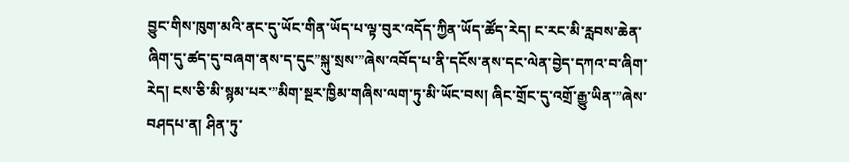བྱུང་གིས་ཁུག་མའི་ནང་དུ་ཡོང་གིན་ཡོད་པ་ལྟ་བུར་འདོད་ཀྱིན་ཡོད་ཚོད་རེད། ང་རང་མི་རླབས་ཆེན་ཞིག་དུ་ཚད་དུ་བཞག་ནས་ད་དུང”སྐུ་སྲས་”ཞེས་འབོད་པ་ནི་དངོས་ནས་དང་ལེན་བྱེད་དཀའ་བ་ཞིག་རེད། ངས་ཅི་མི་སྙམ་པར་”མིག་སྔར་ཁྱིམ་གཞིས་ལག་ཏུ་མི་ཡོང་བས། ཞིང་གྲོང་དུ་འགྲོ་རྒྱུ་ཡིན་”ཞེས་བཤདཔ་ན། ཤིན་ཏུ་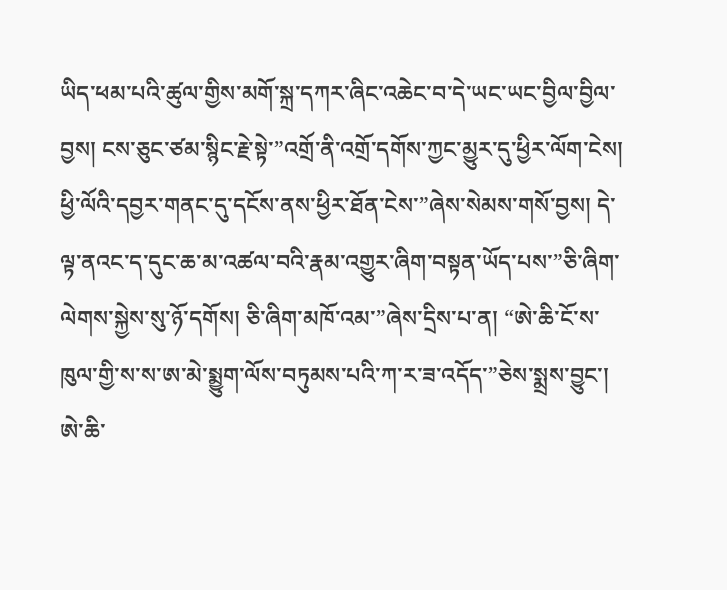ཡིད་ཕམ་པའི་ཚུལ་གྱིས་མགོ་སྐྲ་དཀར་ཞིང་འཆེང་བ་དེ་ཡང་ཡང་བྱིལ་བྱིལ་བྱས། ངས་ཅུང་ཙམ་སྙིང་རྗེ་སྟེ་”འགྲོ་ནི་འགྲོ་དགོས་ཀྱང་མྱུར་དུ་ཕྱིར་ལོག་ངེས། ཕྱི་ལོའི་དབྱར་གནང་དུ་དངོས་ནས་ཕྱིར་ཐོན་ངེས་”ཞེས་སེམས་གསོ་བྱས། དེ་ལྟ་ནའང་ད་དུང་ཆ་མ་འཚལ་བའི་རྣམ་འགྱུར་ཞིག་བསྟན་ཡོད་པས་”ཅི་ཞིག་ལེགས་སྐྱེས་སུ་ཉོ་དགོས། ཅི་ཞིག་མཁོ་འམ་”ཞེས་དྲིས་པ་ན། “ཨེ་ཆི་ངོ་ས་ཁུལ་གྱི་ས་ས་ཨ་མེ་སྨྱུག་ལོས་བཏུམས་པའི་ཀ་ར་ཟ་འདོད་”ཅེས་སྨྲས་བྱུང་། ཨེ་ཆི་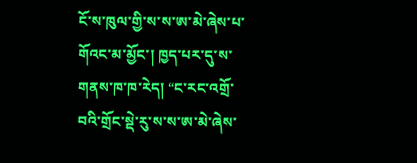ངོ་ས་ཁུལ་གྱི་ས་ས་ཨ་མེ་ཞེས་པ་གོའང་མ་མྱོང་། ཁྱད་པར་དུ་ས་གནས་ཁ་ཁ་རེད། “ང་རང་འགྲོ་བའི་གྲོང་སྡེ་རུ་ས་ས་ཨ་མེ་ཞེས་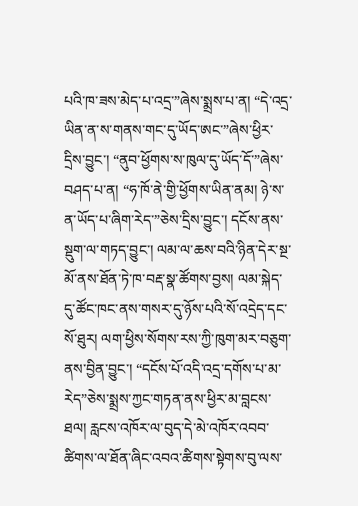པའི་ཁ་ཟས་མེད་པ་འདྲ་”ཞེས་སྨྲས་པ་ན། “དེ་འདྲ་ཡིན་ན་ས་གནས་གང་དུ་ཡོད་ཨང་”ཞེས་ཕྱིར་དྲིས་བྱུང་། “ནུབ་ཕྱོགས་ས་ཁུལ་དུ་ཡོད་དོ་”ཞེས་བཤད་པ་ན། “ཧ་ཁོ་ནེ་གྱི་ཕྱོགས་ཡིན་ནམ། ཉེ་ས་ན་ཡོད་པ་ཞིག་རེད་”ཅེས་དྲིས་བྱུང་། དངོས་ནས་སྡུག་ལ་གཏད་བྱུང་། ལམ་ལ་ཆས་བའི་ཉིན་དེར་སྔ་མོ་ནས་ཐོན་ཏེ་ཁ་བརྡ་སྣ་ཚོགས་བྱས། ལམ་སྐེད་དུ་ཚོང་ཁང་ནས་གསར་དུ་ཉོས་པའི་སོ་འདྲེད་དང་སོ་ཐུར། ལག་ཕྱིས་སོགས་རས་ཀྱི་ཁུག་མར་བཅུག་ནས་བྱིན་བྱུང་། “དངོས་པོ་འདི་འདྲ་དགོས་པ་མ་རེད”ཅེས་སྨྲས་ཀྱང་གཏན་ནས་ཕྱིར་མ་བླངས་ཐལ། རླངས་འཁོར་ལ་བུད་དེ་མེ་འཁོར་འབབ་ཚིགས་ལ་ཐོན་ཞིང་འབའ་ཚིགས་སྟེགས་བུ་ལས་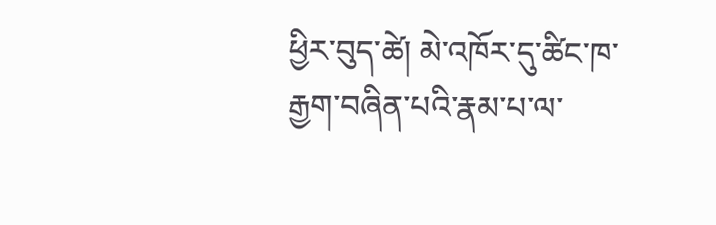ཕྱིར་བུད་ཚེ། མེ་འཁོར་དུ་ཚིང་ཁ་རྒྱག་བཞིན་པའི་རྣམ་པ་ལ་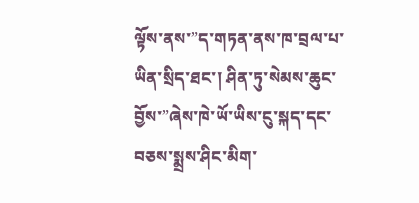ལྟོས་ནས་”ད་གཏན་ནས་ཁ་བྲལ་པ་ཡིན་སྲིད་ཐང་། ཤིན་ཏུ་སེམས་ཆུང་བྱོས་”ཞེས་ཁེ་ཡོ་ཡིས་ངུ་སྐད་དང་བཅས་སྨྲས་ཤིང་མིག་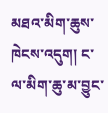མཐའ་མིག་ཆུས་ཁེངས་འདུག། ང་ལ་མིག་ཆུ་མ་བྱུང་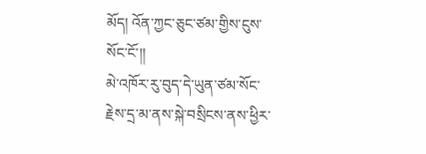མོད། འོན་ཀྱང་ཅུང་ཙམ་གྱིས་ངུས་སོང་ངོ་།།
མེ་འཁོར་རུ་བུད་དེ་ཡུན་ཙམ་སོང་རྗེས་དྲ་མ་ནས་སྐེ་བསྲིངས་ནས་ཕྱིར་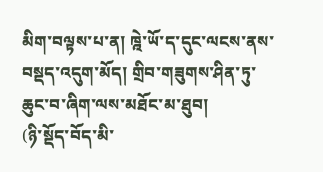མིག་བལྟས་པ་ན། ཁྰེ་ཡོ་ད་དུང་ལངས་ནས་བསྡད་འདུག་མོད། གྲིབ་གཟུགས་ཤིན་ཏུ་ཆུང་བ་ཞིག་ལས་མཐོང་མ་ཐུབ།
(ཉི་སྡོད་བོད་མི་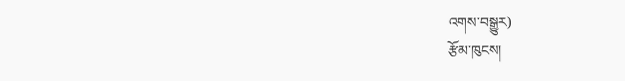འགས་བསྒྱུར)
རྩོམ་ཁུངས།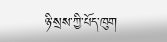ཉི་སྲས་ཀྱི་པོད་ཁུག